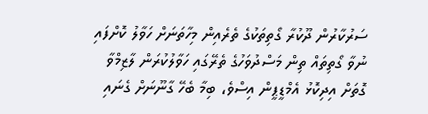ސަރުކާރުން ދޫކުރާ ގޯތިތަކުގެ ތެރެއިން މިހާތަނަށް ހަވާލު ކޮށްފައި ނުވާ ގޯތިތައް ތިން މަސްދުވަހުގެ ތެރޭގައި ހަވާލުކުރަން ލާޒިމްވާ ގޮތަށް އިދިކޮޅު އެމްޑީޕީން އިސްވެ، ބިމާ ބެހޭ ގާނޫނަށް ގެނައި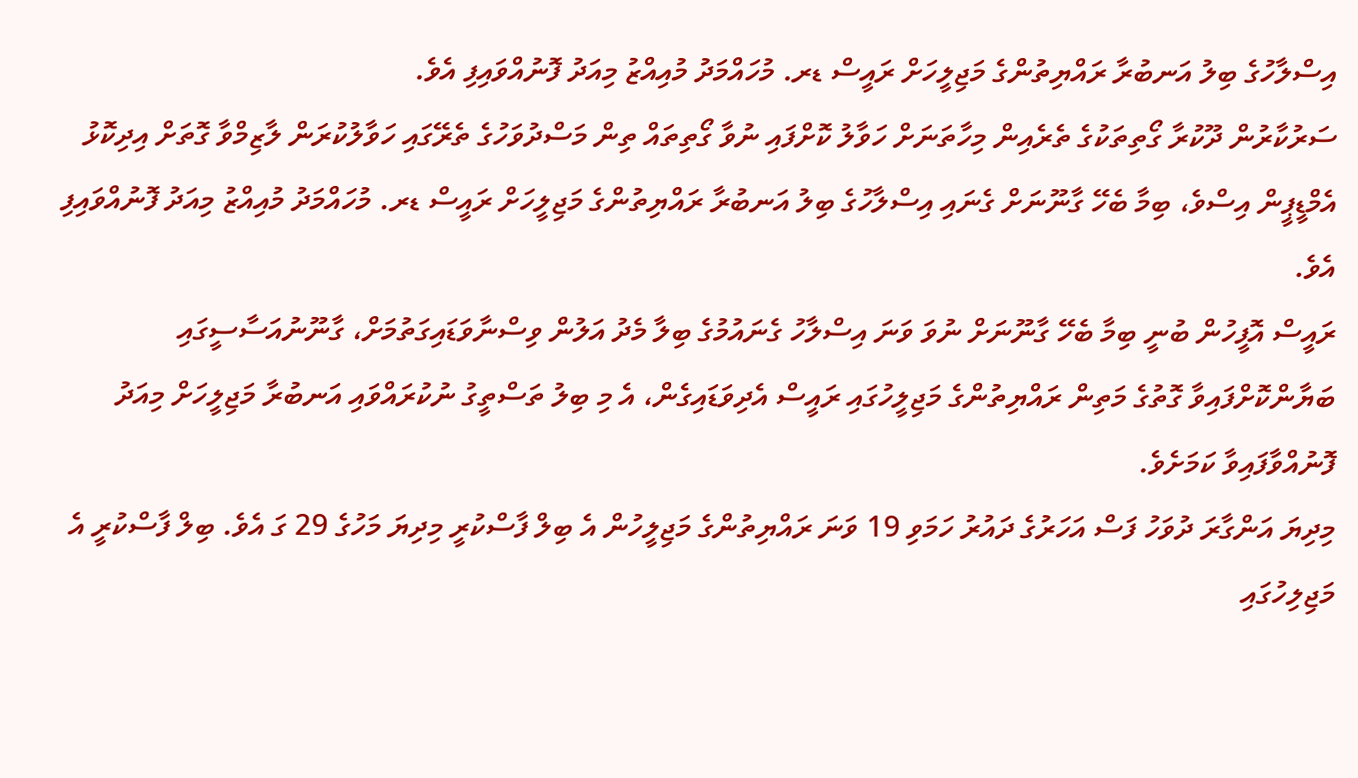އިސްލާހުގެ ބިލު އަނބުރާ ރައްޔިތުންގެ މަޖިލީހަށް ރައީސް ޑރ. މުހައްމަދު މުއިއްޒު މިއަދު ފޮނުއްވައިފި އެވެ.
ސަރުކާރުން ދޫކުރާ ގޯތިތަކުގެ ތެރެއިން މިހާތަނަށް ހަވާލު ކޮށްފައި ނުވާ ގޯތިތައް ތިން މަސްދުވަހުގެ ތެރޭގައި ހަވާލުކުރަން ލާޒިމްވާ ގޮތަށް އިދިކޮޅު އެމްޑީޕީން އިސްވެ، ބިމާ ބެހޭ ގާނޫނަށް ގެނައި އިސްލާހުގެ ބިލު އަނބުރާ ރައްޔިތުންގެ މަޖިލީހަށް ރައީސް ޑރ. މުހައްމަދު މުއިއްޒު މިއަދު ފޮނުއްވައިފި އެވެ.
ރައީސް އޮފީހުން ބުނީ ބިމާ ބެހޭ ގާނޫނަށް ނުވަ ވަނަ އިސްލާހު ގެނައުމުގެ ބިލާ މެދު އަލުން ވިސްނާވަޑައިގަތުމަށް، ގާނޫނުއަސާސީގައި ބަޔާންކޮށްފައިވާ ގޮތުގެ މަތިން ރައްޔިތުންގެ މަޖިލީހުގައި ރައީސް އެދިވަޑައިގެން، އެ މި ބިލު ތަސްތީގު ނުކުރައްވައި އަނބުރާ މަޖިލީހަށް މިއަދު ފޮނުއްވާފައިވާ ކަމަށެވެ.
މިދިޔަ އަންގާރަ ދުވަހު ފަސް އަހަރުގެ ދައުރު ހަމަވި 19 ވަނަ ރައްޔިތުންގެ މަޖިލީހުން އެ ބިލް ފާސްކުރީ މިދިޔަ މަހުގެ 29 ގަ އެވެ. ބިލް ފާސްކުރީ އެ މަޖިލިހުގައި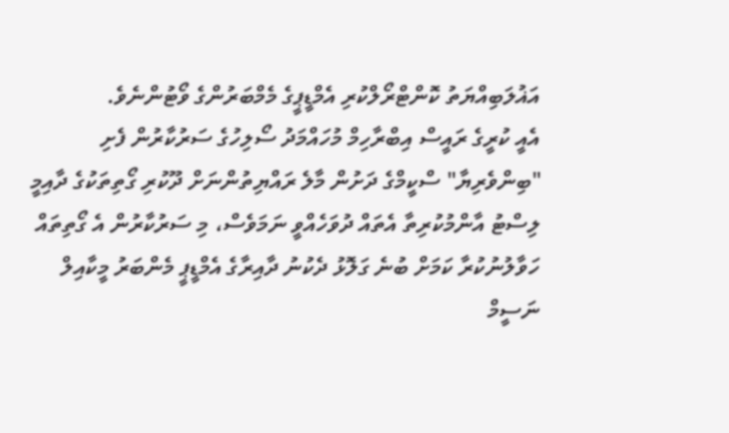އަޣުލަބިއްޔަތު ކޮންޓްރޯލްކުރި އެމްޑީޕީގެ މެމްބަރުންގެ ވޯޓުންނެވެ.
އެއީ ކުރީގެ ރައީސް އިބްރާހިމް މުހައްމަދު ސޯލިހުގެ ސަރުކާރުން ފެށި "ބިންވެރިޔާ" ސްކީމްގެ ދަށުން މާލެ ރައްޔިތުންނަށް ދޫކުރި ގޯތިތަކުގެ ދާއިމީ ލިސްޓު އާންމުކުރިތާ އެތައް ދުވަހެއްވީ ނަމަވެސް، މި ސަރުކާރުން އެ ގޯތިތައް ހަވާލުނުކުރާ ކަމަށް ބުނެ ގަލޮޅު ދެކުނު ދާއިރާގެ އެމްޑީޕީ މެންބަރު މީކާއިލް ނަސީމް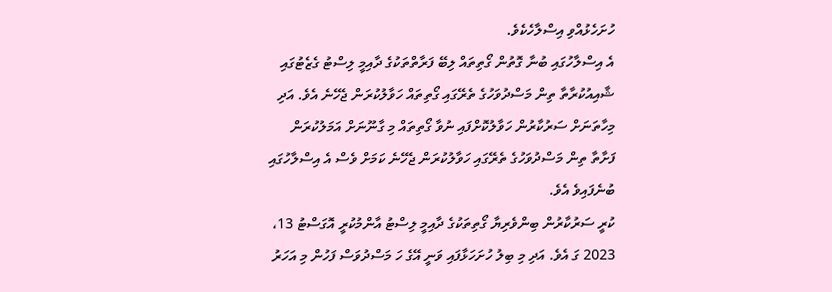ހުށަހެޅުއްވި އިސްލާހެކެވެ.
އެ އިސްލާހުގައި ބުނާ ގޮތުން ގޯތިތައް ލިބޭ ފަރާތްތަކުގެ ދާއިމީ ލިސްޓު ގެޒެޓުގައި ޝާއިއުކުރާތާ ތިން މަސްދުވަހުގެ ތެރޭގައި ގޯތިތައް ހަވާލުކުރަން ޖެހޭނެ އެވެ. އަދި މިހާތަނަށް ސަރުކާރުން ހަވާލުކޮށްފައި ނުވާ ގޯތިތައް މި ގާނޫނަށް އަމަލުކުރަން ފަށާތާ ތިން މަސްދުވަހުގެ ތެރޭގައި ހަވާލުކުރަން ޖެހޭނެ ކަމަށް ވެސް އެ އިސްލާހުގައި ބުނެފައިވެ އެވެ.
ކުރީ ސަރުކާރުން ބިންވެރިޔާ ގޯތިތަކުގެ ދާއިމީ ލިސްޓު އާންމުކުރީ އޮގަސްޓު 13، 2023 ގަ އެވެ. އަދި މި ބިލު ހުށަހަޅާފައި ވަނީ އޭގެ ހަ މަސްދުވަސް ފަހުން މި އަހަރު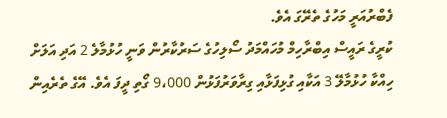ފެބްރުއަރީ މަހުގެ ތެރޭގަ އެވެ.
ކުރީގެ ރައީސް އިބްރާހިމް މުހައްމަދު ސޯލިހުގެ ސަރުކާރުން ވަނީ ހުޅުމާލެ 2 އަދި އަލަށް ހިއްކާ ހުޅުމާލޭ 3 އަކާއި ގުޅިފަޅާއި ގިރާވަރުފަޅުން 9،000 ގޯތި ދީފަ އެވެ. އޭގެ ތެރެއިން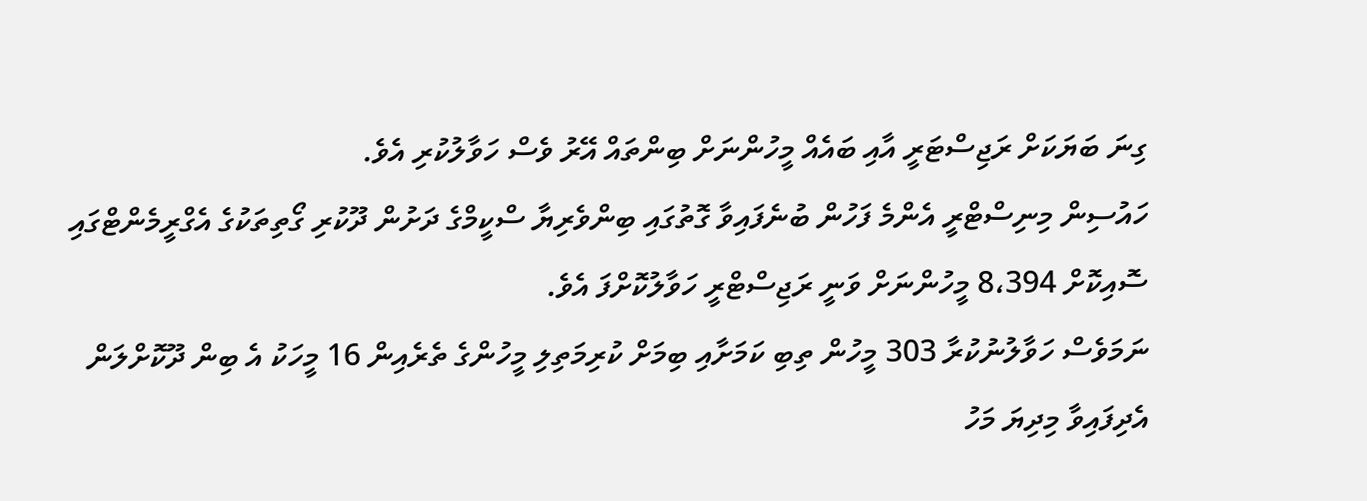ގިނަ ބަޔަކަށް ރަޖިސްޓަރީ އާއި ބައެއް މީހުންނަށް ބިންތައް އޭރު ވެސް ހަވާލުކުރި އެވެ.
ހައުސިން މިނިސްޓްރީ އެންމެ ފަހުން ބުނެފައިވާ ގޮތުގައި ބިންވެރިޔާ ސްކީމްގެ ދަށުން ދޫކުރި ގޯތިތަކުގެ އެގްރީމެންޓްގައި ސޮއިކޮށް 8،394 މީހުންނަށް ވަނީ ރަޖިސްޓްރީ ހަވާލުކޮށްފަ އެވެ.
ނަމަވެސް ހަވާލުނުކުރާ 303 މީހުން ތިބި ކަމަށާއި ބިމަށް ކުރިމަތިލި މީހުންގެ ތެރެއިން 16 މީހަކު އެ ބިން ދޫކޮށްލަން އެދިފައިވާ މިދިޔަ މަހު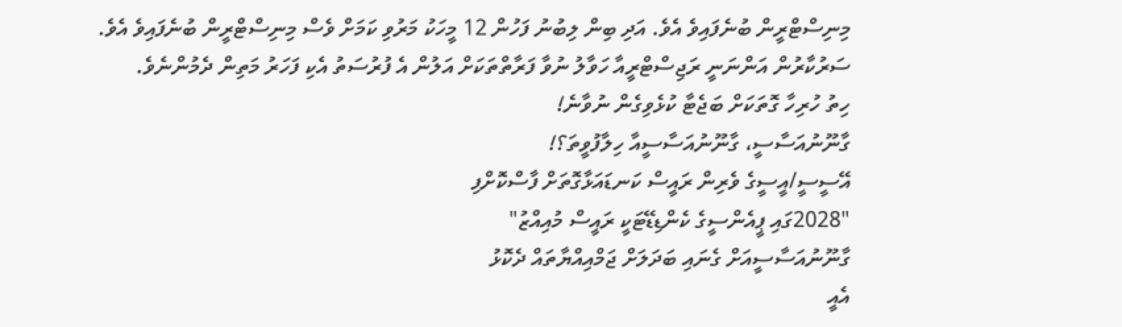މިނިސްޓްރީން ބުނެފައިވެ އެވެ. އަދި ބިން ލިބުނު ފަހުން 12 މީހަކު މަރުވި ކަމަށް ވެސް މިނިސްޓްރީން ބުނެފައިވެ އެވެ.
ސަރުކާރުން އަންނަނީ ރަޖިސްޓްރީއާ ހަވާލު ނުވާ ފަރާތްތަކަށް އަލުން އެ ފުރުސަތު އެކި ފަހަރު މަތިން ދެމުންނެވެ.
ހިތު ހުރިހާ ގޮތަކަށް ބަޖެޓާ ކުޅެވިގެން ނުވާނެ!
ގާނޫނުއަސާސީ، ގާނޫނުއަސާސީއާ ހިލާފުވީތަ؟!
އޭސީސީ/އީސީގެ ވެރިން ރައީސް ކަނޑައަޅާގޮތަށް ފާސްކޮށްފި
"2028ގައި ޕީއެންސީގެ ކެންޑިޑޭޓަކީ ރައީސް މުއިއްޒު"
ގާނޫނުއަސާސީއަށް ގެނައި ބަދަލަށް ޖަމްއިއްޔާތައް ދެކޮޅު
އެއީ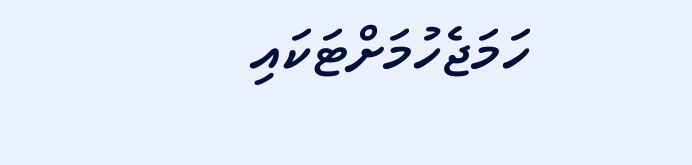ހަމަޖެހުމަށްޓަކައި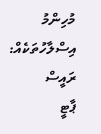މުހިންމު އިސްލާހުތަކެއް: ރައީސް
ޕާޓީ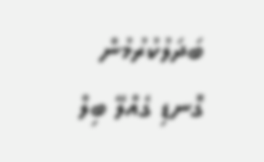ބަދަލުކުރުމުން ގޮނޑި ގެއްލޭ ބިލް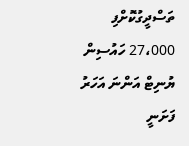ތަސްދީގުކޮށްފި
27،000 ހައުސިން ޔުނިޓް އަންނަ އަހަރު ފަށަނީ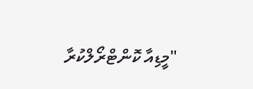"މީޑިއާ ކޮންޓްރޯލްކުރާ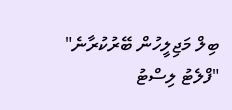ބިލް މަޖިލީހުން ބޭރުކުރާނެ"
"ފްލެޓު ލިސްޓު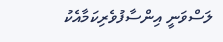ލަސްވަނީ އިންސާފުވެރިކަމާއެކު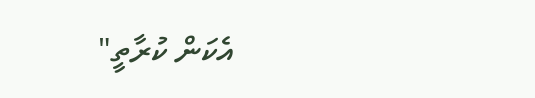އެކަން ކުރާތީ"